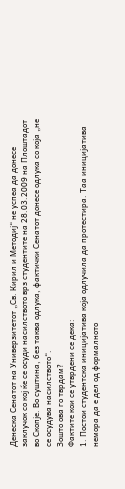Денеска Сенатот на Универзитетот „Св. Кирил и Методиј“ не успеа да донесе заклучок со кој ќе се осуди насилството врз студентите на 28.03.2009 на Плоштадот во Скопје. Во суштина, без таква одлука, фактички Сенатот донесе одлука со која „не се осудува насилството“.
Зошто ова го тврдам?
Фактите кои се утврдени се дека:
1. Постои студентска иницијатива која одлучила да протестира. Таа иницијатива немора да е дел од формалното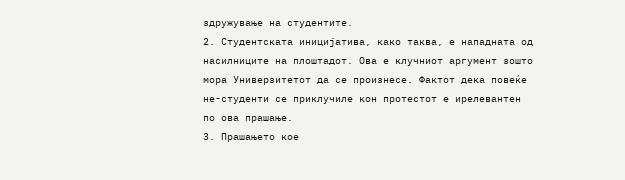здружување на студентите.
2. Студентската иницијатива, како таква, е нападната од насилниците на плоштадот. Ова е клучниот аргумент зошто мора Универзитетот да се произнесе. Фактот дека повеќе не-студенти се приклучиле кон протестот е ирелевантен по ова прашање.
3. Прашањето кое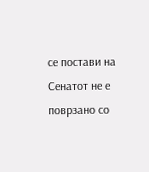се постави на Сенатот не е поврзано со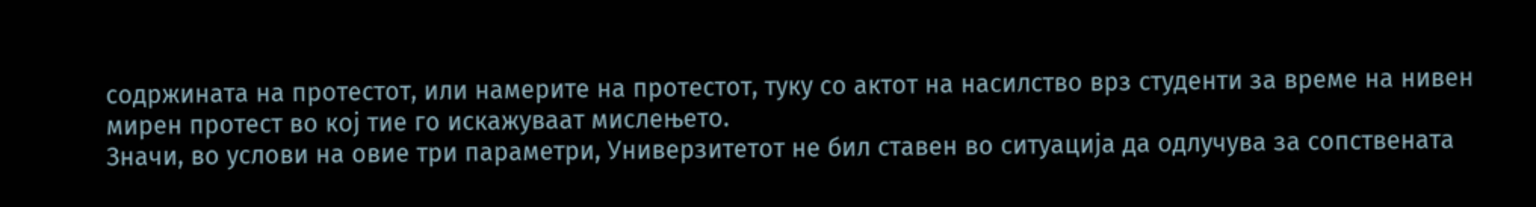содржината на протестот, или намерите на протестот, туку со актот на насилство врз студенти за време на нивен мирен протест во кој тие го искажуваат мислењето.
Значи, во услови на овие три параметри, Универзитетот не бил ставен во ситуација да одлучува за сопствената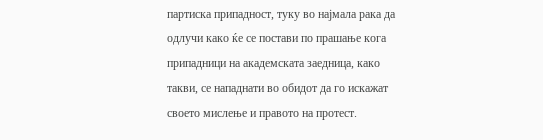партиска припадност, туку во најмала рака да одлучи како ќе се постави по прашање кога припадници на академската заедница, како такви, се нападнати во обидот да го искажат своето мислење и правото на протест.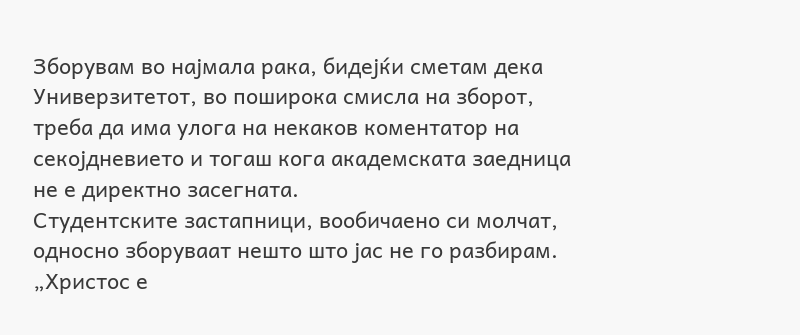Зборувам во најмала рака, бидејќи сметам дека Универзитетот, во поширока смисла на зборот, треба да има улога на некаков коментатор на секојдневието и тогаш кога академската заедница не е директно засегната.
Студентските застапници, вообичаено си молчат, односно зборуваат нешто што јас не го разбирам.
„Христос е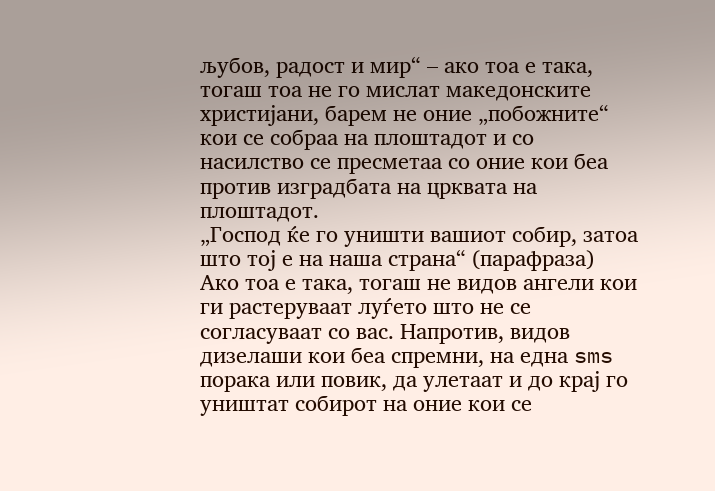љубов, радост и мир“ – ако тоа е така, тогаш тоа не го мислат македонските христијани, барем не оние „побожните“ кои се собраа на плоштадот и со насилство се пресметаа со оние кои беа против изградбата на црквата на плоштадот.
„Господ ќе го уништи вашиот собир, затоа што тој е на наша страна“ (парафраза)
Ако тоа е така, тогаш не видов ангели кои ги растеруваат луѓето што не се согласуваат со вас. Напротив, видов дизелаши кои беа спремни, на една sms порака или повик, да улетаат и до крај го уништат собирот на оние кои се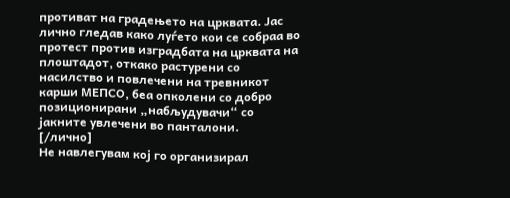противат на градењето на црквата. Јас лично гледав како луѓето кои се собраа во протест против изградбата на црквата на плоштадот, откако растурени со насилство и повлечени на тревникот карши МЕПСО, беа опколени со добро позиционирани „набљудувачи“ со јакните увлечени во панталони.
[/лично]
Не навлегувам кој го организирал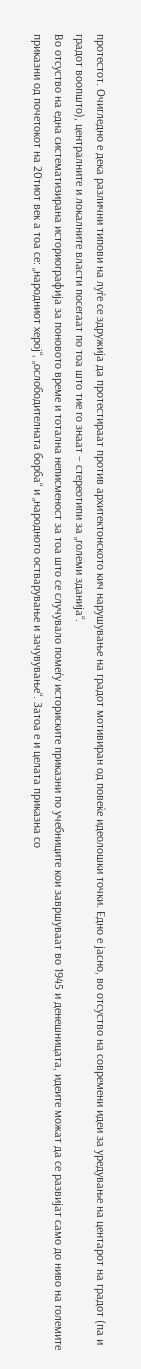протестот. Очигледно е дека различни типови на луѓе се здружија да протестираат против архитектонското кич нарушување на градот мотивиран од повеќе идеолошки точки. Едно е јасно, во отсуство на современи идеи за уредување на центарот на градот (па и градот воопшто), централните и локалните власти посегаат по тоа што тие го знаат – стереотипи за „големи зданија“.
Во отсуство на една систематизирана историографија за поновото време и тотална неписменост за тоа што се случувало помеѓу историските приказни по учебниците кои завршуваат во 1945 и денешницата, идеите можат да се развијат само до ниво на големите приказни од почетокот на 20тиот век а тоа се: „народниот херој“, „ослободителната борба“ и „народното остварување и зачувување“. Затоа е и целата приказна со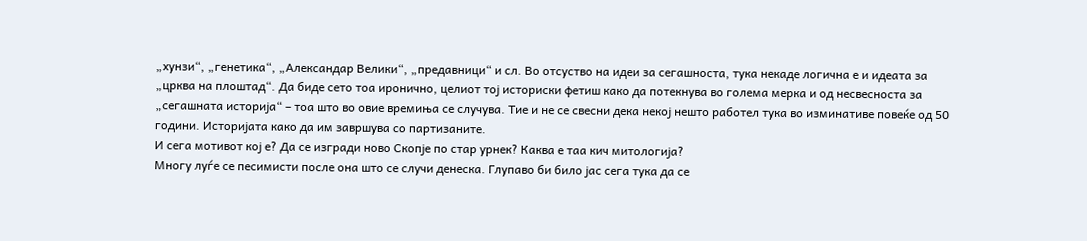„хунзи“, „генетика“, „Александар Велики“, „предавници“ и сл. Во отсуство на идеи за сегашноста, тука некаде логична е и идеата за „црква на плоштад“. Да биде сето тоа иронично, целиот тој историски фетиш како да потекнува во голема мерка и од несвесноста за „сегашната историја“ – тоа што во овие времиња се случува. Тие и не се свесни дека некој нешто работел тука во изминативе повеќе од 50 години. Историјата како да им завршува со партизаните.
И сега мотивот кој е? Да се изгради ново Скопје по стар урнек? Каква е таа кич митологија?
Многу луѓе се песимисти после она што се случи денеска. Глупаво би било јас сега тука да се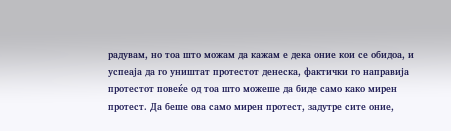радувам, но тоа што можам да кажам е дека оние кои се обидоа, и успеаја да го уништат протестот денеска, фактички го направија протестот повеќе од тоа што можеше да биде само како мирен протест. Да беше ова само мирен протест, задутре сите оние,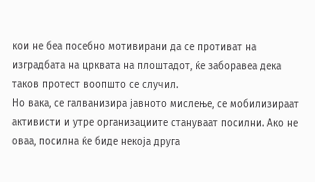кои не беа посебно мотивирани да се противат на изградбата на црквата на плоштадот, ќе заборавеа дека таков протест воопшто се случил.
Но вака, се галванизира јавното мислење, се мобилизираат активисти и утре организациите стануваат посилни. Ако не оваа, посилна ќе биде некоја друга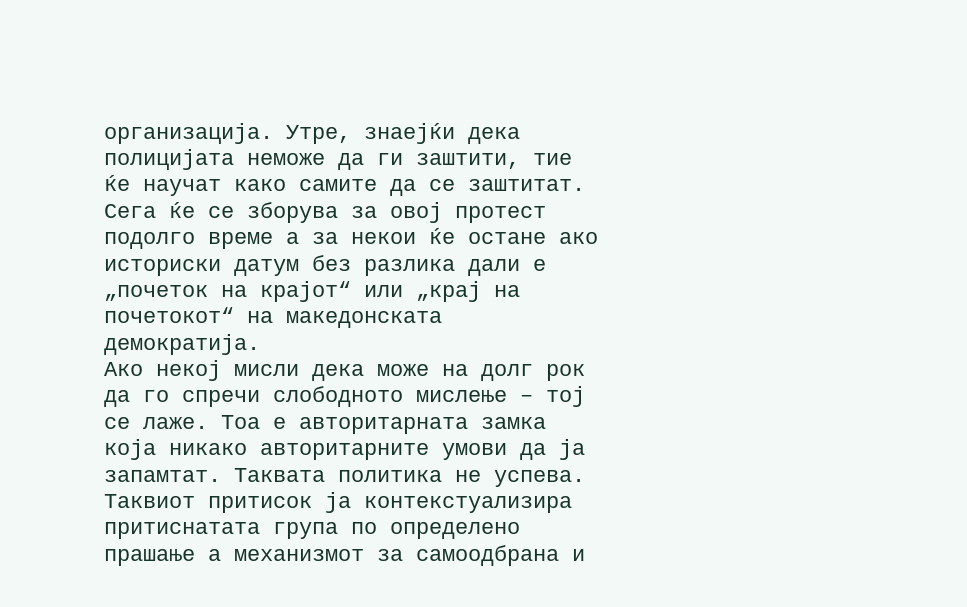организација. Утре, знаејќи дека полицијата неможе да ги заштити, тие ќе научат како самите да се заштитат. Сега ќе се зборува за овој протест подолго време а за некои ќе остане ако историски датум без разлика дали е „почеток на крајот“ или „крај на почетокот“ на македонската демократија.
Ако некој мисли дека може на долг рок да го спречи слободното мислење – тој се лаже. Тоа е авторитарната замка која никако авторитарните умови да ја запамтат. Таквата политика не успева. Таквиот притисок ја контекстуализира притиснатата група по определено прашање а механизмот за самоодбрана и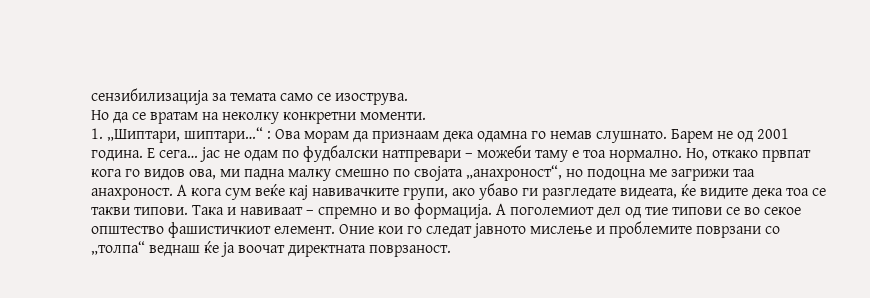сензибилизација за темата само се изострува.
Но да се вратам на неколку конкретни моменти.
1. „Шиптари, шиптари…“ : Ова морам да признаам дека одамна го немав слушнато. Барем не од 2001 година. Е сега… јас не одам по фудбалски натпревари – можеби таму е тоа нормално. Но, откако првпат кога го видов ова, ми падна малку смешно по својата „анахроност“, но подоцна ме загрижи таа анахроност. А кога сум веќе кај навивачките групи, ако убаво ги разгледате видеата, ќе видите дека тоа се такви типови. Така и навиваат – спремно и во формација. А поголемиот дел од тие типови се во секое општество фашистичкиот елемент. Оние кои го следат јавното мислење и проблемите поврзани со „толпа“ веднаш ќе ја воочат директната поврзаност.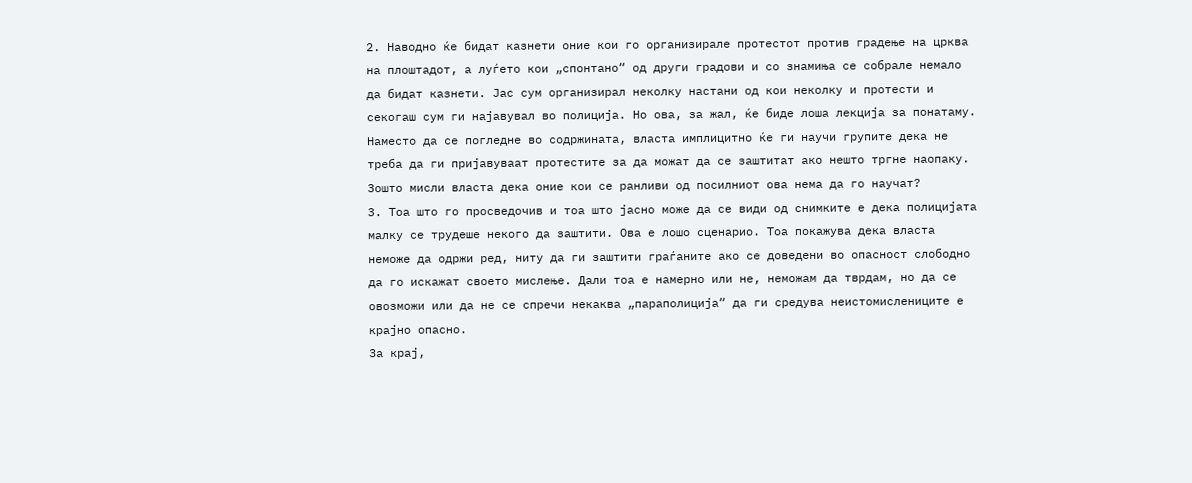2. Наводно ќе бидат казнети оние кои го организирале протестот против градење на црква на плоштадот, а луѓето кои „спонтано“ од други градови и со знамиња се собрале немало да бидат казнети. Јас сум организирал неколку настани од кои неколку и протести и секогаш сум ги најавувал во полиција. Но ова, за жал, ќе биде лоша лекција за понатаму. Наместо да се погледне во содржината, власта имплицитно ќе ги научи групите дека не треба да ги пријавуваат протестите за да можат да се заштитат ако нешто тргне наопаку. Зошто мисли власта дека оние кои се ранливи од посилниот ова нема да го научат?
3. Тоа што го просведочив и тоа што јасно може да се види од снимките е дека полицијата малку се трудеше некого да заштити. Ова е лошо сценарио. Тоа покажува дека власта неможе да одржи ред, ниту да ги заштити граѓаните ако се доведени во опасност слободно да го искажат своето мислење. Дали тоа е намерно или не, неможам да тврдам, но да се овозможи или да не се спречи некаква „параполиција“ да ги средува неистомислениците е крајно опасно.
За крај,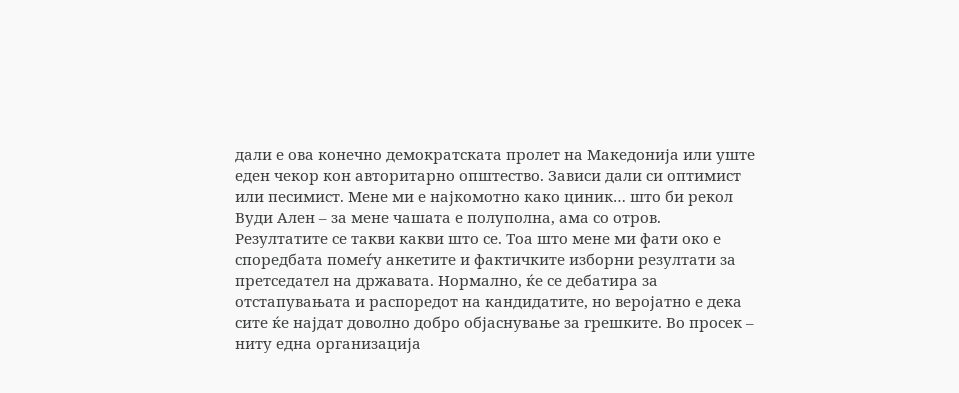дали е ова конечно демократската пролет на Македонија или уште еден чекор кон авторитарно општество. Зависи дали си оптимист или песимист. Мене ми е најкомотно како циник… што би рекол Вуди Ален – за мене чашата е полуполна, ама со отров.
Резултатите се такви какви што се. Тоа што мене ми фати око е споредбата помеѓу анкетите и фактичките изборни резултати за претседател на државата. Нормално, ќе се дебатира за отстапувањата и распоредот на кандидатите, но веројатно е дека сите ќе најдат доволно добро објаснување за грешките. Во просек – ниту една организација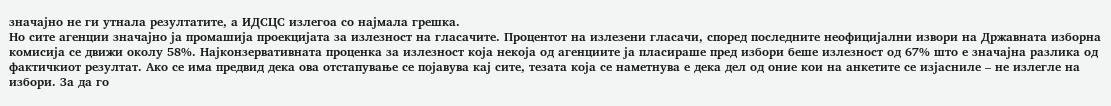значајно не ги утнала резултатите, а ИДСЦС излегоа со најмала грешка.
Но сите агенции значајно ја промашија проекцијата за излезност на гласачите. Процентот на излезени гласачи, според последните неофицијални извори на Државната изборна комисија се движи околу 58%. Најконзервативната проценка за излезност која некоја од агенциите ја пласираше пред избори беше излезност од 67% што е значајна разлика од фактичкиот резултат. Ако се има предвид дека ова отстапување се појавува кај сите, тезата која се наметнува е дека дел од оние кои на анкетите се изјасниле – не излегле на избори. За да го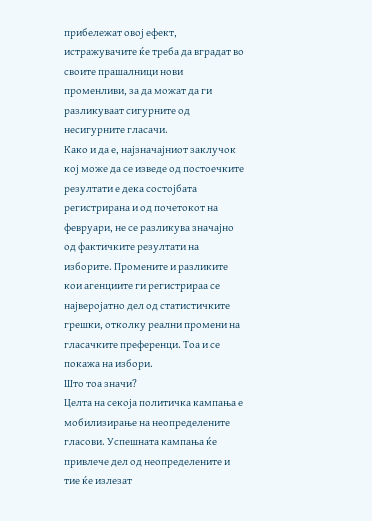прибележат овој ефект, истражувачите ќе треба да вградат во своите прашалници нови променливи, за да можат да ги разликуваат сигурните од несигурните гласачи.
Како и да е, најзначајниот заклучок кој може да се изведе од постоечките резултати е дека состојбата регистрирана и од почетокот на февруари, не се разликува значајно од фактичките резултати на изборите. Промените и разликите кои агенциите ги регистрираа се најверојатно дел од статистичките грешки, отколку реални промени на гласачките преференци. Тоа и се покажа на избори.
Што тоа значи?
Целта на секоја политичка кампања е мобилизирање на неопределените гласови. Успешната кампања ќе привлече дел од неопределените и тие ќе излезат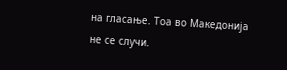на гласање. Тоа во Македонија не се случи.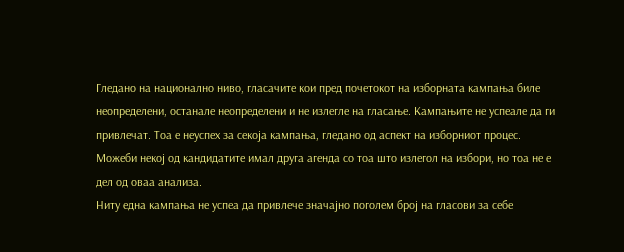Гледано на национално ниво, гласачите кои пред почетокот на изборната кампања биле неопределени, останале неопределени и не излегле на гласање. Кампањите не успеале да ги привлечат. Тоа е неуспех за секоја кампања, гледано од аспект на изборниот процес. Можеби некој од кандидатите имал друга агенда со тоа што излегол на избори, но тоа не е дел од оваа анализа.
Ниту една кампања не успеа да привлече значајно поголем број на гласови за себе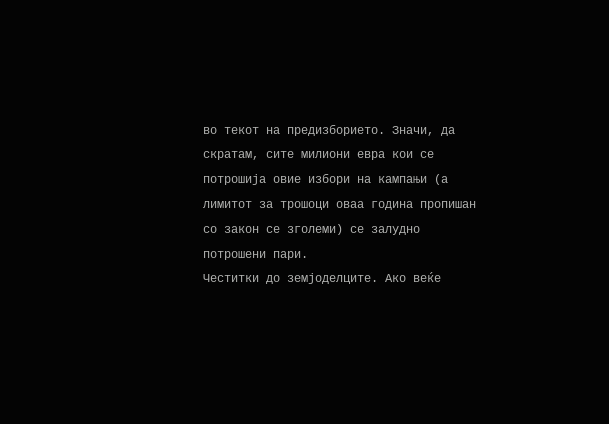во текот на предизборието. Значи, да скратам, сите милиони евра кои се потрошија овие избори на кампањи (а лимитот за трошоци оваа година пропишан со закон се зголеми) се залудно потрошени пари.
Честитки до земјоделците. Ако веќе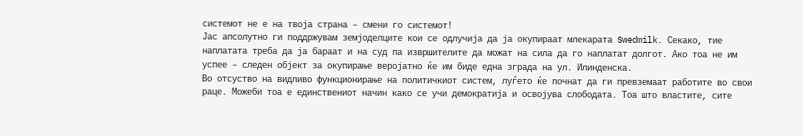системот не е на твоја страна – смени го системот!
Јас апсолутно ги поддржувам земјоделците кои се одлучија да ја окупираат млекарата Swedmilk. Секако, тие наплатата треба да ја бараат и на суд па извршителите да можат на сила да го наплатат долгот. Ако тоа не им успее – следен објект за окупирање веројатно ќе им биде една зграда на ул. Илинденска.
Во отсуство на видливо функционирање на политичкиот систем, луѓето ќе почнат да ги превземаат работите во свои раце. Можеби тоа е единствениот начин како се учи демократија и освојува слободата. Тоа што властите, сите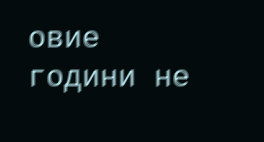овие години не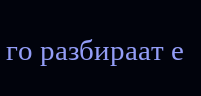го разбираат е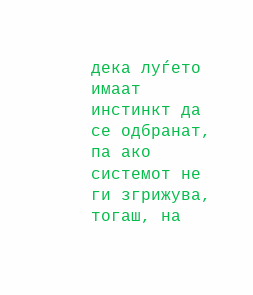дека луѓето имаат инстинкт да се одбранат, па ако системот не ги згрижува, тогаш, на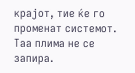крајот, тие ќе го променат системот. Таа плима не се запира.